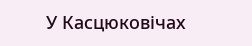У Касцюковічах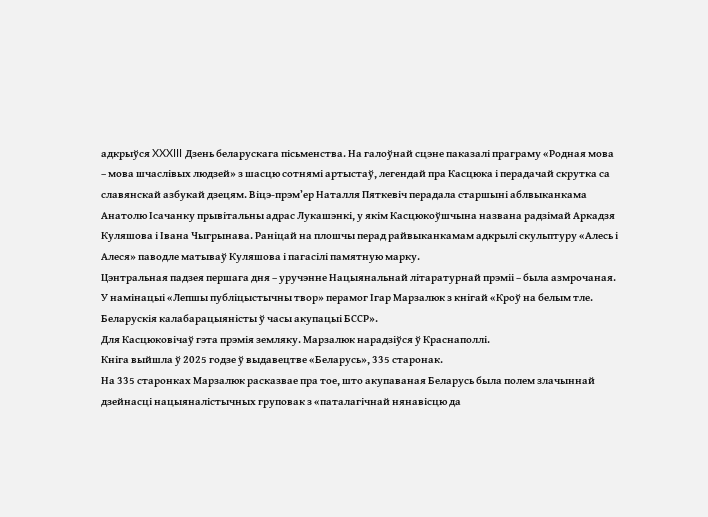адкрыўся XXXIII Дзень беларускага пісьменства. На галоўнай сцэне паказалі праграму «Родная мова – мова шчаслівых людзей» з шасцю сотнямі артыстаў, легендай пра Касцюка і перадачай скрутка са славянскай азбукай дзецям. Віцэ-прэм’ер Наталля Пяткевіч перадала старшыні аблвыканкама Анатолю Ісачанку прывітальны адрас Лукашэнкі, у якім Касцюкоўшчына названа радзімай Аркадзя Куляшова і Івана Чыгрынава. Раніцай на плошчы перад райвыканкамам адкрылі скульптуру «Алесь і Алеся» паводле матываў Куляшова і пагасілі памятную марку.
Цэнтральная падзея першага дня – уручэнне Нацыянальнай літаратурнай прэміі – была азмрочаная.
У намінацыі «Лепшы публіцыстычны твор» перамог Ігар Марзалюк з кнігай «Кроў на белым тле. Беларускія калабарацыяністы ў часы акупацыі БССР».
Для Касцюковічаў гэта прэмія земляку. Марзалюк нарадзіўся ў Краснаполлі.
Кніга выйшла ў 2025 годзе ў выдавецтве «Беларусь», 335 старонак.
На 335 старонках Марзалюк расказвае пра тое, што акупаваная Беларусь была полем злачыннай дзейнасці нацыяналістычных груповак з «паталагічнай нянавісцю да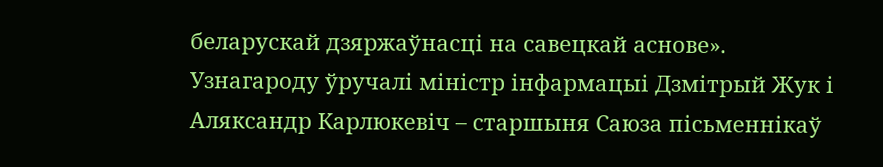беларускай дзяржаўнасці на савецкай аснове».
Узнагароду ўручалі міністр інфармацыі Дзмітрый Жук і Аляксандр Карлюкевіч – старшыня Саюза пісьменнікаў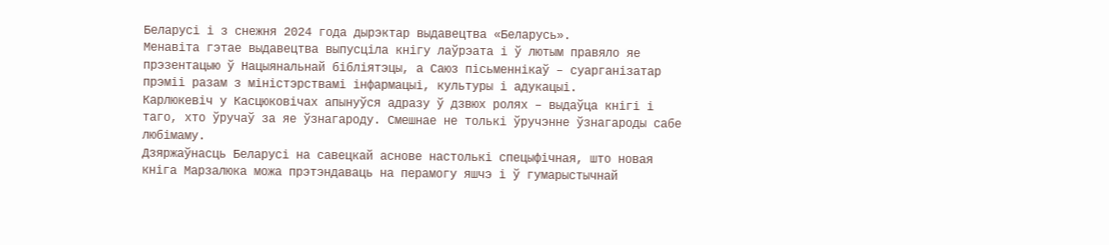Беларусі і з снежня 2024 года дырэктар выдавецтва «Беларусь».
Менавіта гэтае выдавецтва выпусціла кнігу лаўрэата і ў лютым правяло яе прэзентацыю ў Нацыянальнай бібліятэцы, а Саюз пісьменнікаў – суарганізатар прэміі разам з міністэрствамі інфармацыі, культуры і адукацыі.
Карлюкевіч у Касцюковічах апынуўся адразу ў дзвюх ролях – выдаўца кнігі і таго, хто ўручаў за яе ўзнагароду. Смешнае не толькі ўручэнне ўзнагароды сабе любімаму.
Дзяржаўнасць Беларусі на савецкай аснове настолькі спецыфічная, што новая кніга Марзалюка можа прэтэндаваць на перамогу яшчэ і ў гумарыстычнай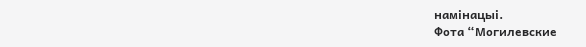намінацыі.
Фота “Могилевские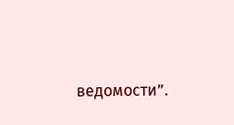ведомости”.